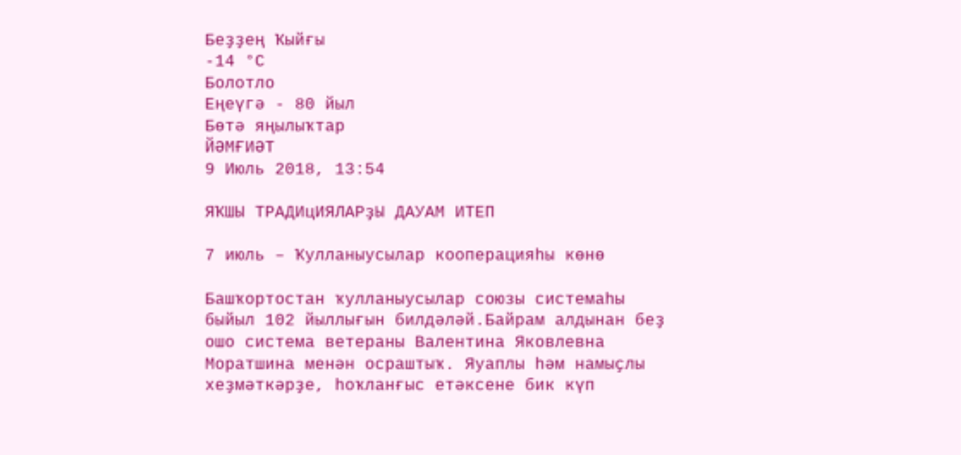Беҙҙең Ҡыйғы
-14 °С
Болотло
Еңеүгә - 80 йыл
Бөтә яңылыҡтар
ЙӘМҒИӘТ
9 Июль 2018, 13:54

ЯҠШЫ ТРАДИцИЯЛАРҙЫ ДАУАМ ИТЕП

7 июль – Ҡулланыусылар кооперацияһы көнө

Башҡортостан ҡулланыусылар союзы системаһы быйыл 102 йыллығын билдәләй.Байрам алдынан беҙ ошо система ветераны Валентина Яковлевна Моратшина менән осраштыҡ. Яуаплы һәм намыҫлы хеҙмәткәрҙе, һоҡланғыс етәксене бик күп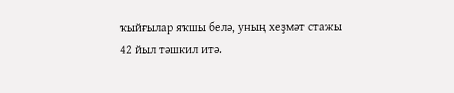ҡыйғылар яҡшы белә, уның хеҙмәт стажы 42 йыл тәшкил итә.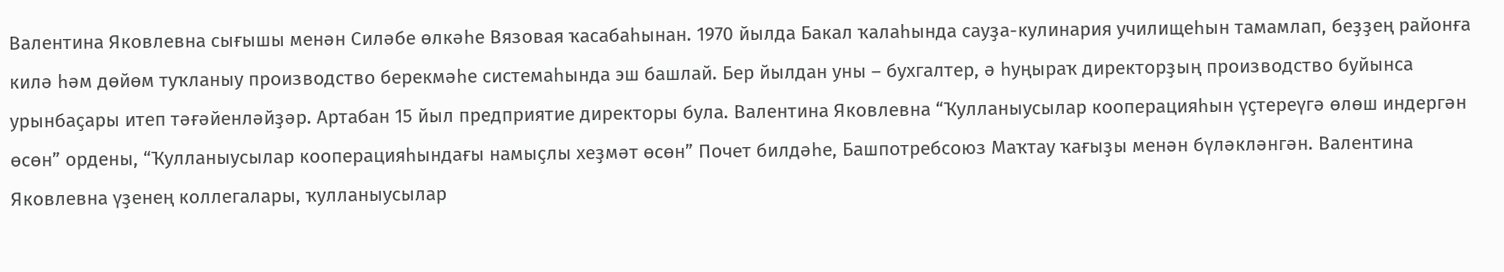Валентина Яковлевна сығышы менән Силәбе өлкәһе Вязовая ҡасабаһынан. 1970 йылда Бакал ҡалаһында сауҙа-кулинария училищеһын тамамлап, беҙҙең районға килә һәм дөйөм туҡланыу производство берекмәһе системаһында эш башлай. Бер йылдан уны – бухгалтер, ә һуңыраҡ директорҙың производство буйынса урынбаҫары итеп тәғәйенләйҙәр. Артабан 15 йыл предприятие директоры була. Валентина Яковлевна “Ҡулланыусылар кооперацияһын үҫтереүгә өлөш индергән өсөн” ордены, “Ҡулланыусылар кооперацияһындағы намыҫлы хеҙмәт өсөн” Почет билдәһе, Башпотребсоюз Маҡтау ҡағыҙы менән бүләкләнгән. Валентина Яковлевна үҙенең коллегалары, ҡулланыусылар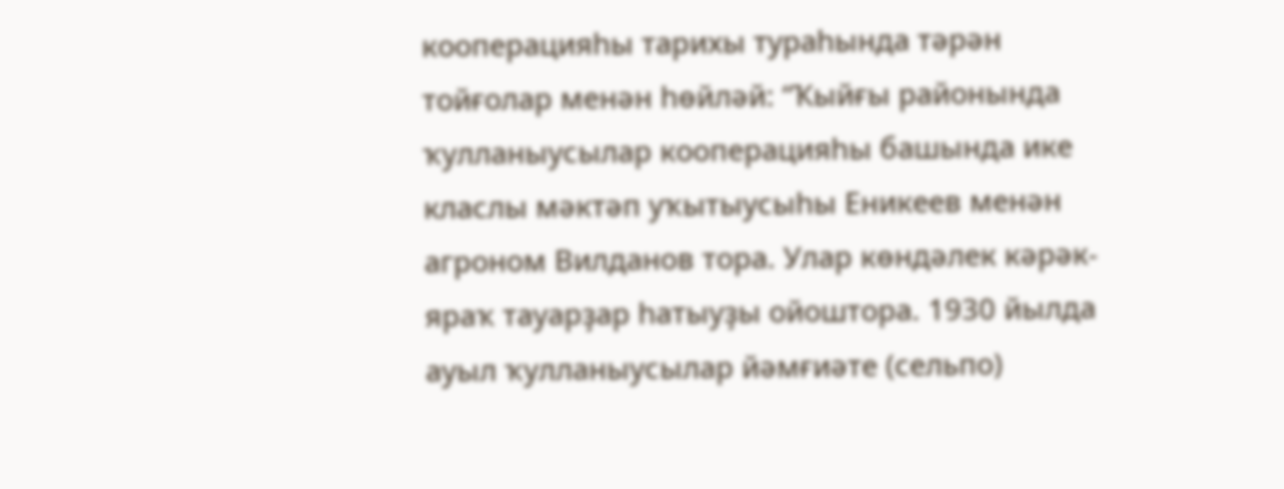кооперацияһы тарихы тураһында тәрән тойғолар менән һөйләй: “Ҡыйғы районында ҡулланыусылар кооперацияһы башында ике класлы мәктәп уҡытыусыһы Еникеев менән агроном Вилданов тора. Улар көндәлек кәрәк-яраҡ тауарҙар һатыуҙы ойоштора. 1930 йылда ауыл ҡулланыусылар йәмғиәте (сельпо)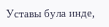Уставы була инде,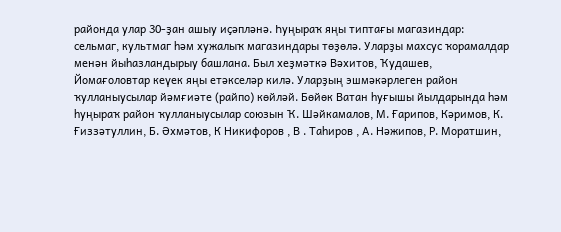районда улар 30-ҙан ашыу иҫәпләнә. Һуңыраҡ яңы типтағы магазиндар: сельмаг, культмаг һәм хужалыҡ магазиндары төҙөлә. Уларҙы махсус ҡорамалдар менән йыһазландырыу башлана. Был хеҙмәткә Вәхитов, Ҡудашев, Йомағоловтар кеүек яңы етәкселәр килә. Уларҙың эшмәкәрлеген район ҡулланыусылар йәмғиәте (райпо) көйләй. Бөйөк Ватан һуғышы йылдарында һәм һуңыраҡ район ҡулланыусылар союзын Ҡ. Шәйкамалов, М. Ғарипов, Кәримов, К. Ғиззәтуллин, Б. Әхмәтов, К Никифоров , В . Таһиров , А. Нәжипов, Р. Моратшин,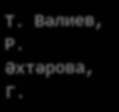Т. Вәлиев, Р. Әхтәрова, Г.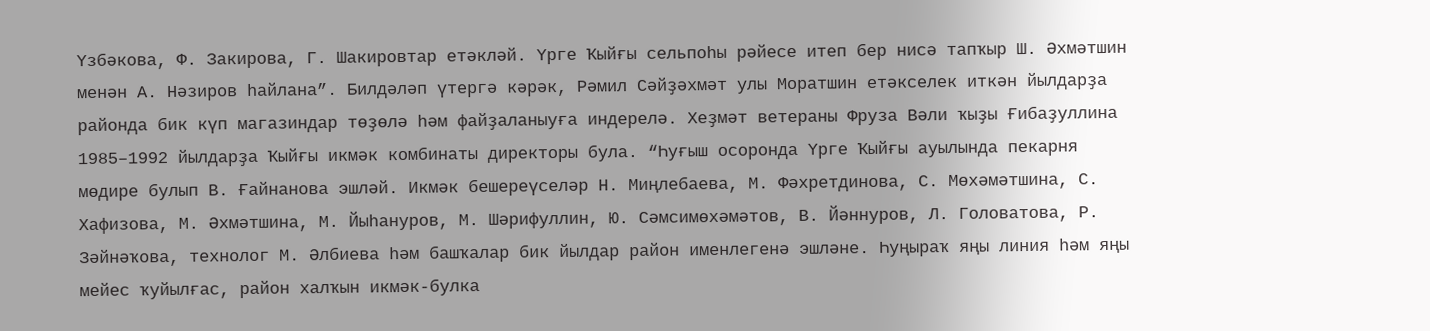Үзбәкова, Ф. Закирова, Г. Шакировтар етәкләй. Үрге Ҡыйғы сельпоһы рәйесе итеп бер нисә тапҡыр Ш. Әхмәтшин менән А. Нәзиров һайлана”. Билдәләп үтергә кәрәк, Рәмил Сәйҙәхмәт улы Моратшин етәкселек иткән йылдарҙа районда бик күп магазиндар төҙөлә һәм файҙаланыуға индерелә. Хеҙмәт ветераны Фруза Вәли ҡыҙы Ғибаҙуллина 1985–1992 йылдарҙа Ҡыйғы икмәк комбинаты директоры була. “Һуғыш осоронда Үрге Ҡыйғы ауылында пекарня мөдире булып В. Ғайнанова эшләй. Икмәк бешереүселәр Н. Миңлебаева, М. Фәхретдинова, С. Мөхәмәтшина, С. Хафизова, М. Әхмәтшина, М. Йыһануров, М. Шәрифуллин, Ю. Сәмсимөхәмәтов, В. Йәннуров, Л. Головатова, Р. Зәйнәҡова, технолог М. Әлбиева һәм башҡалар бик йылдар район именлегенә эшләне. Һуңыраҡ яңы линия һәм яңы мейес ҡуйылғас, район халҡын икмәк-булка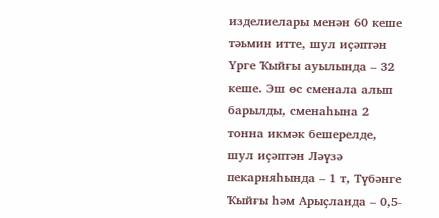изделиелары менән 60 кеше тәьмин итте, шул иҫәптән Үрге Ҡыйғы ауылында – 32 кеше. Эш өс сменала алып барылды, сменаһына 2 тонна икмәк бешерелде, шул иҫәптән Ләүзә пекарняһында – 1 т, Түбәнге Ҡыйғы һәм Арыҫланда – 0,5-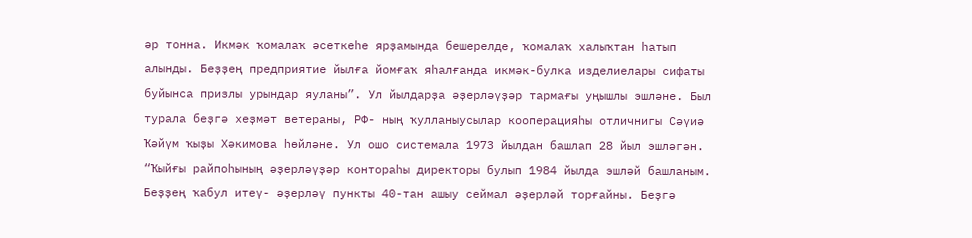әр тонна. Икмәк ҡомалаҡ әсеткеһе ярҙамында бешерелде, ҡомалаҡ халыҡтан һатып алынды. Беҙҙең предприятие йылға йомғаҡ яһалғанда икмәк-булка изделиелары сифаты буйынса призлы урындар яуланы”. Ул йылдарҙа әҙерләүҙәр тармағы уңышлы эшләне. Был турала беҙгә хеҙмәт ветераны, РФ- ның ҡулланыусылар кооперацияһы отличнигы Сәүиә Ҡәйүм ҡыҙы Хәкимова һөйләне. Ул ошо системала 1973 йылдан башлап 28 йыл эшләгән. “Ҡыйғы райпоһының әҙерләүҙәр контораһы директоры булып 1984 йылда эшләй башланым. Беҙҙең ҡабул итеү- әҙерләү пункты 40-тан ашыу сеймал әҙерләй торғайны. Беҙгә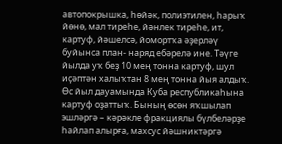автопокрышка, һөйәк, полиэтилен, һарыҡ йөнө, мал тиреһе, йәнлек тиреһе, ит, картуф, йәшелсә, йомортҡа әҙерләү буйынса план- наряд ебәрелә ине. Тәүге йылда уҡ беҙ 10 мең тонна картуф, шул иҫәптән халыҡтан 8 мең тонна йыя алдыҡ. Өс йыл дауамында Куба республикаһына картуф оҙаттыҡ. Бының өсөн яҡшылап эшләргә – кәрәкле фракциялы бүлбеләрҙе һайлап алырға, махсус йәшниктәргә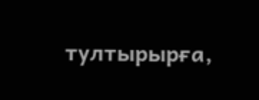тултырырға,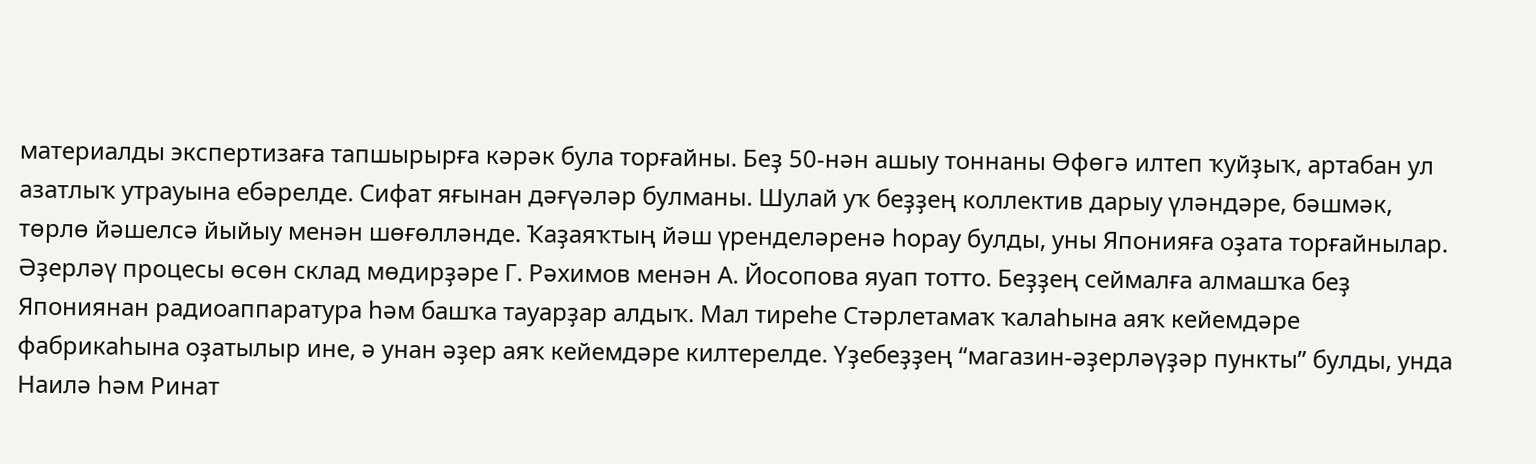материалды экспертизаға тапшырырға кәрәк була торғайны. Беҙ 50-нән ашыу тоннаны Өфөгә илтеп ҡуйҙыҡ, артабан ул азатлыҡ утрауына ебәрелде. Сифат яғынан дәғүәләр булманы. Шулай уҡ беҙҙең коллектив дарыу үләндәре, бәшмәк, төрлө йәшелсә йыйыу менән шөғөлләнде. Ҡаҙаяҡтың йәш үренделәренә һорау булды, уны Японияға оҙата торғайнылар. Әҙерләү процесы өсөн склад мөдирҙәре Г. Рәхимов менән А. Йосопова яуап тотто. Беҙҙең сеймалға алмашҡа беҙ Япониянан радиоаппаратура һәм башҡа тауарҙар алдыҡ. Мал тиреһе Стәрлетамаҡ ҡалаһына аяҡ кейемдәре фабрикаһына оҙатылыр ине, ә унан әҙер аяҡ кейемдәре килтерелде. Үҙебеҙҙең “магазин-әҙерләүҙәр пункты” булды, унда Наилә һәм Ринат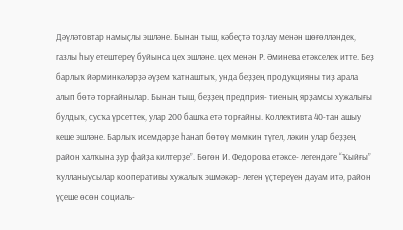Дәүләтовтар намыҫлы эшләне. Бынан тыш, кәбеҫтә тоҙлау менән шөғөлләндек, газлы һыу етештереү буйынса цех эшләне. цех менән Р. Әминева етәкселек итте. Беҙ барлыҡ йәрминкәләрҙә әүҙем ҡатнаштыҡ, унда беҙҙең продукцияны тиҙ арала алып бөтә торғайнылар. Бынан тыш, беҙҙең предприя- тиеның ярҙамсы хужалығы булдыҡ, сусҡа үрсеттек, улар 200 башҡа етә торғайны. Коллективта 40-тан ашыу кеше эшләне. Барлыҡ исемдәрҙе һанап бөтөү мөмкин түгел, ләкин улар беҙҙең район халҡына ҙур файҙа килтерҙе”. Бөгөн И. Федорова етәксе- легендәге “Ҡыйғы” ҡулланыусылар кооперативы хужалыҡ эшмәкәр- леген үҫтереүен дауам итә, район үҫеше өсөн социаль-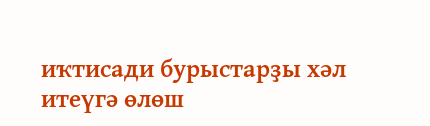иҡтисади бурыстарҙы хәл итеүгә өлөш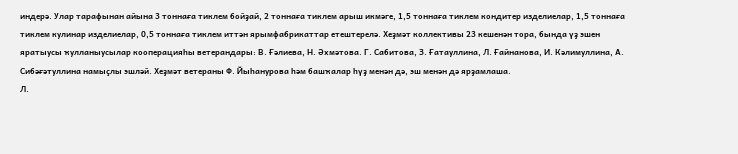индерә. Улар тарафынан айына 3 тоннаға тиклем бойҙай, 2 тоннаға тиклем арыш икмәге, 1,5 тоннаға тиклем кондитер изделиелар, 1,5 тоннаға тиклем кулинар изделиелар, 0,5 тоннаға тиклем иттән ярымфабрикаттар етештерелә. Хеҙмәт коллективы 23 кешенән тора, бында үҙ эшен яратыусы ҡулланыусылар кооперацияһы ветерандары: В. Ғәлиева, Н. Әхмәтова. Г. Сабитова, З. Ғатауллина, Л. Ғайнанова, И. Кәлимуллина, А. Сибәғәтуллина намыҫлы эшләй. Хеҙмәт ветераны Ф. Йыһанурова һәм башҡалар һүҙ менән дә, эш менән дә ярҙамлаша.
Л.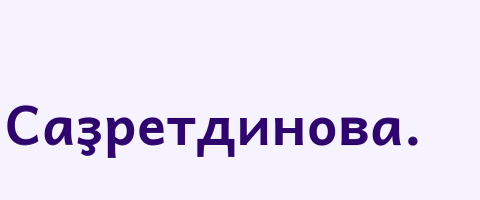Саҙретдинова.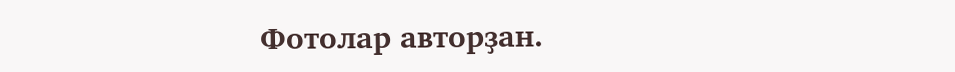Фотолар авторҙан.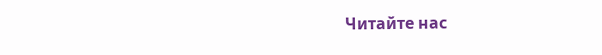Читайте нас